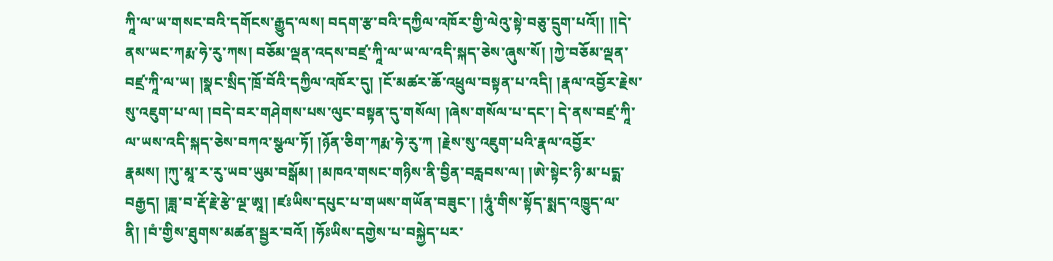ཀཱི་ལ་ཡ་གསང་བའི་དགོངས་རྒྱུད་ལས། བདག་རྩ་བའི་དཀྱིལ་འཁོར་གྱི་ལེའུ་སྟེ་བཅུ་དྲུག་པའོ།། །།དེ་ནས་ཡང་ཀརྨ་ཧེ་རུ་ཀས། བཅོམ་ལྡན་འདས་བཛྲ་ཀཱི་ལ་ཡ་ལ་འདི་སྐད་ཅེས་ཞུས་སོ། །ཀྱེ་བཅོམ་ལྡན་བཛྲ་ཀཱི་ལ་ཡ། །སྣང་སྲིད་ཁྲོ་བོའི་དཀྱིལ་འཁོར་དུ། །ངོ་མཚར་ཆོ་འཕྲུལ་བསྟན་པ་འདི། །རྣལ་འབྱོར་རྗེས་སུ་འཇུག་པ་ལ། །བདེ་བར་གཤེགས་པས་ལུང་བསྟན་དུ་གསོལ། །ཞེས་གསོལ་པ་དང་། དེ་ནས་བཛྲ་ཀཱི་ལ་ཡས་འདི་སྐད་ཅེས་བཀའ་སྩལ་ཏོ། །ཉོན་ཅིག་ཀརྨ་ཧེ་རུ་ཀ །རྗེས་སུ་འཇུག་པའི་རྣལ་འབྱོར་རྣམས། །ཀུ་མཱ་ར་རུ་ཡབ་ཡུམ་བསྒོམ། །མཁའ་གསང་གཉིས་ནི་བྱིན་བརླབས་ལ། །ཨེ་སྟེང་ཉི་མ་པདྨ་བརྒྱད། །ཟླ་བ་རྡོ་རྗེ་རྩེ་ལྔ་ཨཱ། །ཛཿཡིས་དཔུང་པ་གཡས་གཡོན་བཟུང་། །ཧཱུཾ་གིས་སྟོད་སྨད་འཁྱུད་ལ་ནི། །བཾ་གྱིས་ཐུགས་མཚན་སྦྱར་བའོ། །ཧོཿཡིས་དགྱེས་པ་བསྐྱེད་པར་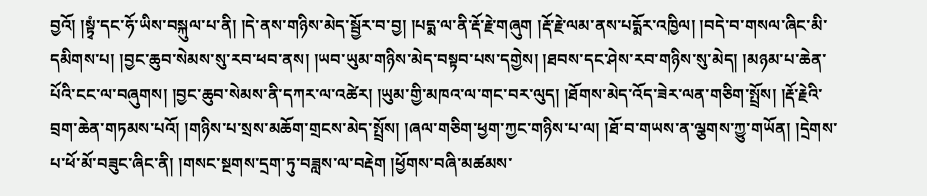བྱའོ། །སྟྭཾ་དང་ཧོ་ཡིས་བསྐུལ་པ་ནི། །དེ་ནས་གཉིས་མེད་སྦྱོར་བ་བྱ། །པདྨ་ལ་ནི་རྡོ་རྗེ་གཞུག །རྡོ་རྗེ་ལམ་ནས་པདྨོར་འཁྱིལ། །བདེ་བ་གསལ་ཞིང་མི་དམིགས་པ། །བྱང་ཆུབ་སེམས་སུ་རབ་ཕབ་ནས། །ཡབ་ཡུམ་གཉིས་མེད་བསྟབ་པས་དགྱེས། །ཐབས་དང་ཤེས་རབ་གཉིས་སུ་མེད། །མཉམ་པ་ཆེན་པོའི་ངང་ལ་བཞུགས། །བྱང་ཆུབ་སེམས་ནི་དཀར་ལ་འཚེར། །ཡུམ་གྱི་མཁའ་ལ་གང་བར་ལུད། །ཐོགས་མེད་འོད་ཟེར་ལན་གཅིག་སྤྲོས། །རྡོ་རྗེའི་བྲག་ཆེན་གཏམས་པའོ། །གཉིས་པ་སྲས་མཆོག་གྲངས་མེད་སྤྲོས། །ཞལ་གཅིག་ཕྱག་ཀྱང་གཉིས་པ་ལ། །ཐོ་བ་གཡས་ན་ལྕགས་ཀྱུ་གཡོན། །དྲེགས་པ་ཕོ་མོ་བཟུང་ཞིང་ནི། །གསང་སྔགས་དྲག་ཏུ་བཟླས་ལ་བརྡེག །ཕྱོགས་བཞི་མཚམས་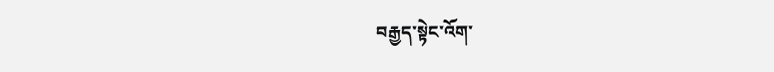བརྒྱད་སྟེང་འོག་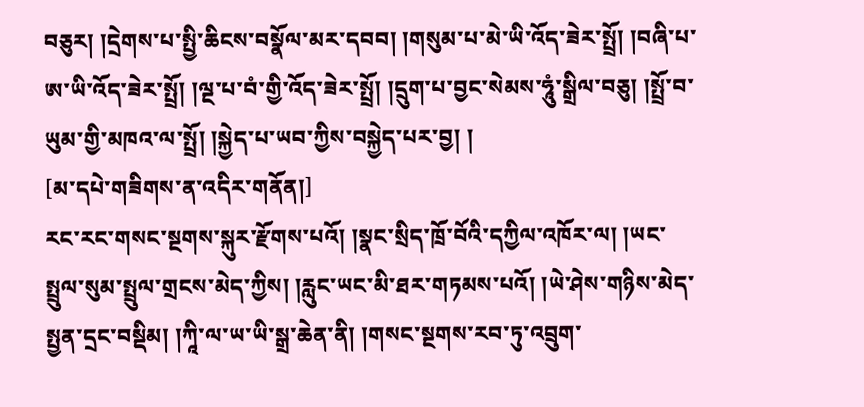བཅུར། །དྲེགས་པ་སྤྱི་ཆིངས་བསྣོལ་མར་དབབ། །གསུམ་པ་མེ་ཡི་འོད་ཟེར་སྤྲོ། །བཞི་པ་ཨ་ཡི་འོད་ཟེར་སྤྲོ། །ལྔ་པ་བཾ་གྱི་འོད་ཟེར་སྤྲོ། །དྲུག་པ་བྱང་སེམས་ཧཱུཾ་སྒྲིལ་བཅུ། །སྤྲོ་བ་ཡུམ་གྱི་མཁའ་ལ་སྤྲོ། །སྐྱེད་པ་ཡབ་ཀྱིས་བསྐྱེད་པར་བྱ། །
[མ་དཔེ་གཟིགས་ན་འདིར་གནོན།]
རང་རང་གསང་སྔགས་སྐུར་རྫོགས་པའོ། །སྣང་སྲིད་ཁྲོ་བོའི་དཀྱིལ་འཁོར་ལ། །ཡང་སྤྲུལ་སུམ་སྤྲུལ་གྲངས་མེད་ཀྱིས། །རླུང་ཡང་མི་ཐར་གཏམས་པའོ། །ཡེ་ཤེས་གཉིས་མེད་སྤྱན་དྲང་བསྡིམ། །ཀཱི་ལ་ཡ་ཡི་སྒྲ་ཆེན་ནི། །གསང་སྔགས་རབ་ཏུ་འབྲུག་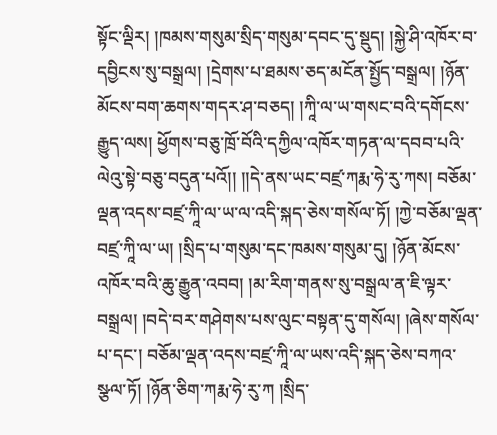སྟོང་ལྡིར། །ཁམས་གསུམ་སྲིད་གསུམ་དབང་དུ་སྡུད། །སྐྱེ་ཤི་འཁོར་བ་དབྱིངས་སུ་བསྒྲལ། །དྲེགས་པ་ཐམས་ཅད་མངོན་སྤྱོད་བསྒྲལ། །ཉོན་མོངས་བག་ཆགས་གདར་ཤ་བཅད། །ཀཱི་ལ་ཡ་གསང་བའི་དགོངས་རྒྱུད་ལས། ཕྱོགས་བཅུ་ཁྲོ་བོའི་དཀྱིལ་འཁོར་གཏན་ལ་དབབ་པའི་ལེའུ་སྟེ་བཅུ་བདུན་པའོ།། །།དེ་ནས་ཡང་བཛྲ་ཀརྨ་ཧེ་རུ་ཀས། བཅོམ་ལྡན་འདས་བཛྲ་ཀཱི་ལ་ཡ་ལ་འདི་སྐད་ཅེས་གསོལ་ཏོ། །ཀྱེ་བཅོམ་ལྡན་བཛྲ་ཀཱི་ལ་ཡ། །སྲིད་པ་གསུམ་དང་ཁམས་གསུམ་དུ། །ཉོན་མོངས་འཁོར་བའི་ཆུ་རྒྱུན་འབབ། །མ་རིག་གནས་སུ་བསྒྲལ་ན་ཇི་ལྟར་བསྒྲལ། །བདེ་བར་གཤེགས་པས་ལུང་བསྟན་དུ་གསོལ། །ཞེས་གསོལ་པ་དང་། བཅོམ་ལྡན་འདས་བཛྲ་ཀཱི་ལ་ཡས་འདི་སྐད་ཅེས་བཀའ་སྩལ་ཏོ། །ཉོན་ཅིག་ཀརྨ་ཧེ་རུ་ཀ །སྲིད་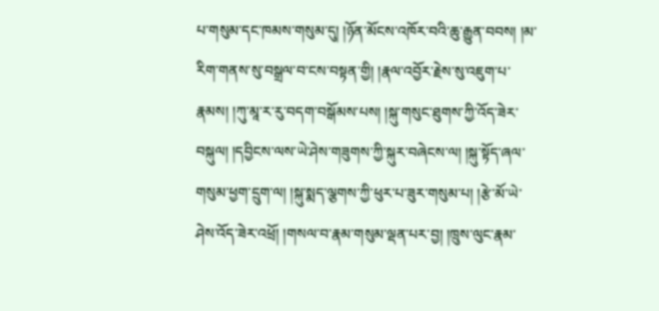པ་གསུམ་དང་ཁམས་གསུམ་དུ། །ཉོན་མོངས་འཁོར་བའི་ཆུ་རྒྱུན་བབས། །མ་རིག་གནས་སུ་བསྒྲལ་བ་ངས་བསྟན་གྱི། །རྣལ་འབྱོར་རྗེས་སུ་འཇུག་པ་རྣམས། །ཀུ་མཱ་ར་རུ་བདག་བསྒོམས་པས། །སྐུ་གསུང་ཐུགས་ཀྱི་འོད་ཟེར་བསྐུལ། །དབྱིངས་ལས་ཡེ་ཤེས་གཟུགས་ཀྱི་སྐུར་བཞེངས་ལ། །སྐུ་སྟོད་ཞལ་གསུམ་ཕྱག་དྲུག་ལ། །སྐུ་སྨད་ལྕགས་ཀྱི་ཕུར་པ་ཟུར་གསུམ་པ། །རྩེ་མོ་ཡེ་ཤེས་འོད་ཟེར་འཕྲོ། །གསལ་བ་རྣམ་གསུམ་ལྡན་པར་བྱ། །ཁྲུས་ལུང་རྣམ་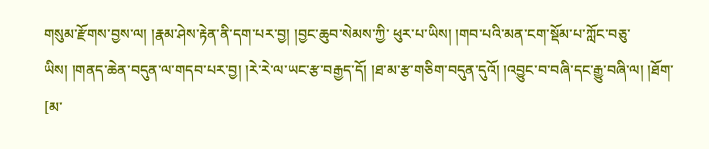གསུམ་རྫོགས་བྱས་ལ། །རྣམ་ཤེས་རྟེན་ནི་དག་པར་བྱ། །བྱང་ཆུབ་སེམས་ཀྱི་ ཕུར་པ་ཡིས། །གབ་པའི་མན་ངག་སྡོམ་པ་ཀློང་བཅུ་ཡིས། །གནད་ཆེན་བདུན་ལ་གདབ་པར་བྱ། །རེ་རེ་ལ་ཡང་རྩ་བརྒྱད་དོ། །ཐ་མ་རྩ་གཅིག་བདུན་དུའོ། །འབྱུང་བ་བཞི་དང་རྒྱུ་བཞི་ལ། །ཐོག་
[མ་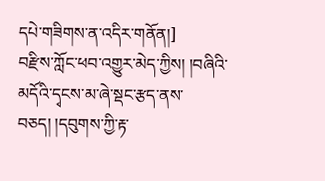དཔེ་གཟིགས་ན་འདིར་གནོན།]
བརྫིས་ཀློང་ཕབ་འགྱུར་མེད་ཀྱིས། །བཞིའི་མདོའི་དྭངས་མ་ཞེ་སྡང་རྩད་ནས་བཅད། །དབུགས་ཀྱི་རྟ་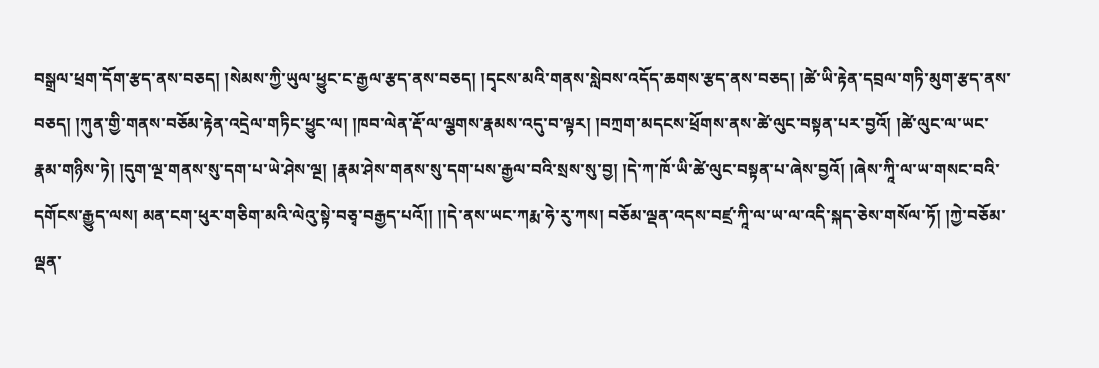བསྒྲལ་ཕྲག་དོག་རྩད་ནས་བཅད། །སེམས་ཀྱི་ཡུལ་ཕྱུང་ང་རྒྱལ་རྩད་ནས་བཅད། །དྭངས་མའི་གནས་སླེབས་འདོད་ཆགས་རྩད་ནས་བཅད། །ཚེ་ཡི་རྟེན་དབྲལ་གཏི་མུག་རྩད་ནས་བཅད། །ཀུན་གྱི་གནས་བཅོམ་རྟེན་འདྲེལ་གཏིང་ཕྱུང་ལ། །ཁབ་ལེན་རྡོ་ལ་ལྕགས་རྣམས་འདུ་བ་ལྟར། །བཀྲག་མདངས་ཕྲོགས་ནས་ཚེ་ལུང་བསྟན་པར་བྱའོ། །ཚེ་ལུང་ལ་ཡང་རྣམ་གཉིས་ཏེ། །དུག་ལྔ་གནས་སུ་དག་པ་ཡེ་ཤེས་ལྔ། །རྣམ་ཤེས་གནས་སུ་དག་པས་རྒྱལ་བའི་སྲས་སུ་བྱ། །དེ་ཀ་ཁོ་ཡི་ཚེ་ལུང་བསྟན་པ་ཞེས་བྱའོ། །ཞེས་ཀཱི་ལ་ཡ་གསང་བའི་དགོངས་རྒྱུད་ལས། མན་ངག་ཕུར་གཅིག་མའི་ལེའུ་སྟེ་བཅྭ་བརྒྱད་པའོ།། །།དེ་ནས་ཡང་ཀརྨ་ཧེ་རུ་ཀས། བཅོམ་ལྡན་འདས་བཛྲ་ཀཱི་ལ་ཡ་ལ་འདི་སྐད་ཅེས་གསོལ་ཏོ། །ཀྱེ་བཅོམ་ལྡན་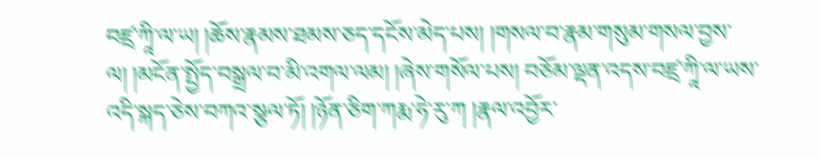བཛྲ་ཀཱི་ལ་ཡ། །ཆོས་རྣམས་ཐམས་ཅད་དངོས་མེད་པས། །གསལ་བ་རྣམ་གསུམ་གསལ་བྱས་ལ། །མངོན་སྤྱོད་བསྒྲལ་བ་མི་འགལ་ལམ། །ཞེས་གསོལ་པས། བཅོམ་ལྡན་འདས་བཛྲ་ཀཱི་ལ་ཡས་འདི་སྐད་ཅེས་བཀའ་སྩལ་ཏོ། །ཉོན་ཅིག་ཀརྨ་ཧེ་རུ་ཀ །རྣལ་འབྱོར་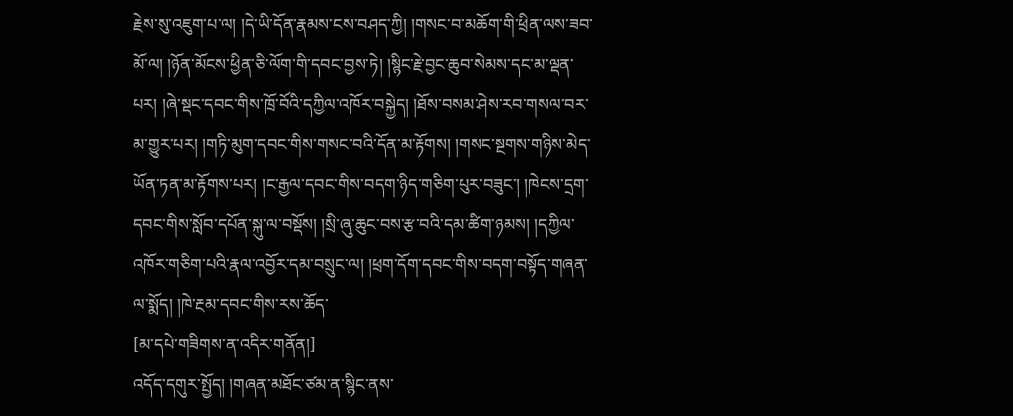རྗེས་སུ་འཇུག་པ་ལ། །དེ་ཡི་དོན་རྣམས་ངས་བཤད་ཀྱི། །གསང་བ་མཆོག་གི་ཕྲིན་ལས་ཟབ་མོ་ལ། །ཉོན་མོངས་ཕྱིན་ཅི་ལོག་གི་དབང་བྱས་ཏེ། །སྙིང་རྗེ་བྱང་ཆུབ་སེམས་དང་མ་ལྡན་པར། །ཞེ་སྡང་དབང་གིས་ཁྲོ་བོའི་དཀྱིལ་འཁོར་བསྐྱེད། །ཐོས་བསམ་ཤེས་རབ་གསལ་བར་མ་གྱུར་པར། །གཏི་མུག་དབང་གིས་གསང་བའི་དོན་མ་རྟོགས། །གསང་སྔགས་གཉིས་མེད་ཡོན་ཏན་མ་རྟོགས་པར། །ང་རྒྱལ་དབང་གིས་བདག་ཉིད་གཅིག་པུར་བཟུང་། །ཁེངས་དྲག་དབང་གིས་སློབ་དཔོན་སྐུ་ལ་བསྡོས། །སྲི་ཞུ་ཆུང་བས་རྩ་བའི་དམ་ཚིག་ཉམས། །དཀྱིལ་འཁོར་གཅིག་པའི་རྣལ་འབྱོར་དམ་བསྲུང་ལ། །ཕྲག་དོག་དབང་གིས་བདག་བསྟོད་གཞན་ལ་སྨོད། །ཁེ་རྔམ་དབང་གིས་རས་ཆོད་
[མ་དཔེ་གཟིགས་ན་འདིར་གནོན།]
འདོད་དགུར་སྤྱོད། །གཞན་མཐོང་ཙམ་ན་སྙིང་ནས་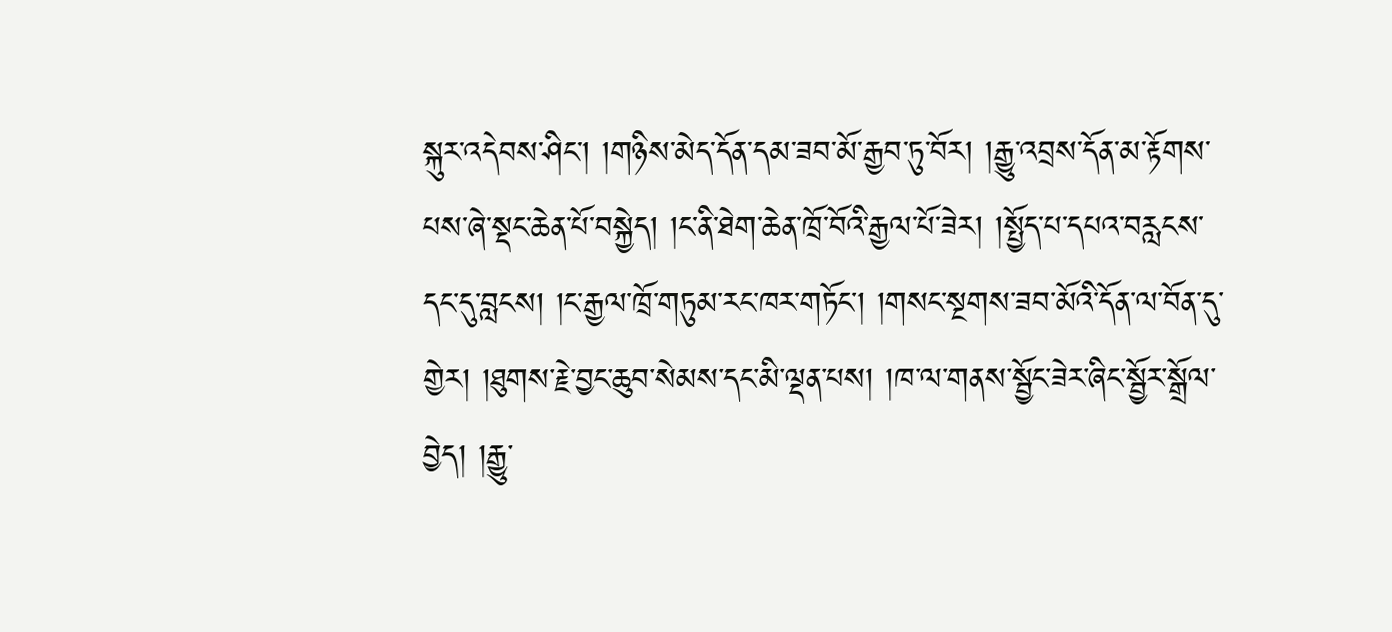སྐུར་འདེབས་ཤིང་། །གཉིས་མེད་དོན་དམ་ཟབ་མོ་རྒྱབ་ཏུ་བོར། །རྒྱུ་འབྲས་དོན་མ་རྟོགས་པས་ཞེ་སྡང་ཆེན་པོ་བསྐྱེད། །ང་ནི་ཐེག་ཆེན་ཁྲོ་བོའི་རྒྱལ་པོ་ཟེར། །སྤྱོད་པ་དཔའ་བརླངས་དང་དུ་བླངས། །ང་རྒྱལ་ཁྲོ་གཏུམ་རང་ཁར་གཏོང་། །གསང་སྔགས་ཟབ་མོའི་དོན་ལ་བོན་དུ་གྱེར། །ཐུགས་རྗེ་བྱང་ཆུབ་སེམས་དང་མི་ལྡན་པས། །ཁ་ལ་གནས་སྦྱོང་ཟེར་ཞིང་སྦྱོར་སྒྲོལ་བྱེད། །རྒྱུ་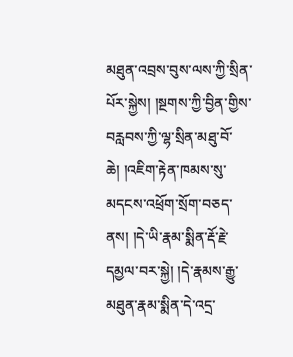མཐུན་འབྲས་བུས་ལས་ཀྱི་སྲིན་པོར་སྐྱེས། །སྔགས་ཀྱི་བྱིན་གྱིས་བརླབས་ཀྱི་ལྷ་སྲིན་མཐུ་བོ་ཆེ། །འཇིག་རྟེན་ཁམས་སུ་མདངས་འཕྲོག་སྲོག་བཅད་ནས། །དེ་ཡི་རྣམ་སྨིན་རྡོ་རྗེ་དམྱལ་བར་སྐྱེ། །དེ་རྣམས་རྒྱུ་མཐུན་རྣམ་སྨིན་དེ་འདྲ་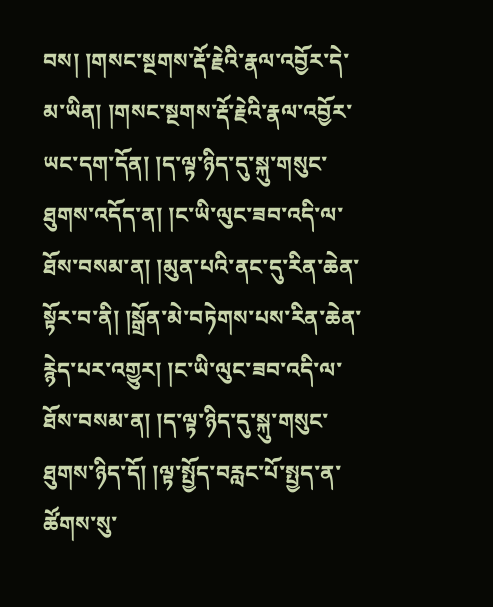བས། །གསང་སྔགས་རྡོ་རྗེའི་རྣལ་འབྱོར་དེ་མ་ཡིན། །གསང་སྔགས་རྡོ་རྗེའི་རྣལ་འབྱོར་ཡང་དག་དོན། །ད་ལྟ་ཉིད་དུ་སྐུ་གསུང་ཐུགས་འདོད་ན། །ང་ཡི་ལུང་ཟབ་འདི་ལ་ཐོས་བསམ་ན། །མུན་པའི་ནང་དུ་རིན་ཆེན་སྟོར་བ་ནི། །སྒྲོན་མེ་བཏེགས་པས་རིན་ཆེན་རྙེད་པར་འགྱུར། །ང་ཡི་ལུང་ཟབ་འདི་ལ་ཐོས་བསམ་ན། །ད་ལྟ་ཉིད་དུ་སྐུ་གསུང་ཐུགས་ཉིད་དོ། །ལྟ་སྤྱོད་བརླང་པོ་སྤྱད་ན་ཚོགས་སུ་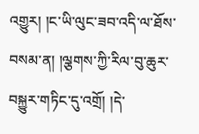འགྱུར། །ང་ཡི་ལུང་ཟབ་འདི་ལ་ཐོས་བསམ་ན། །ལྕགས་ཀྱི་རིལ་བུ་ཆུར་བསྐྱུར་གཏིང་དུ་འགྲོ། །དེ་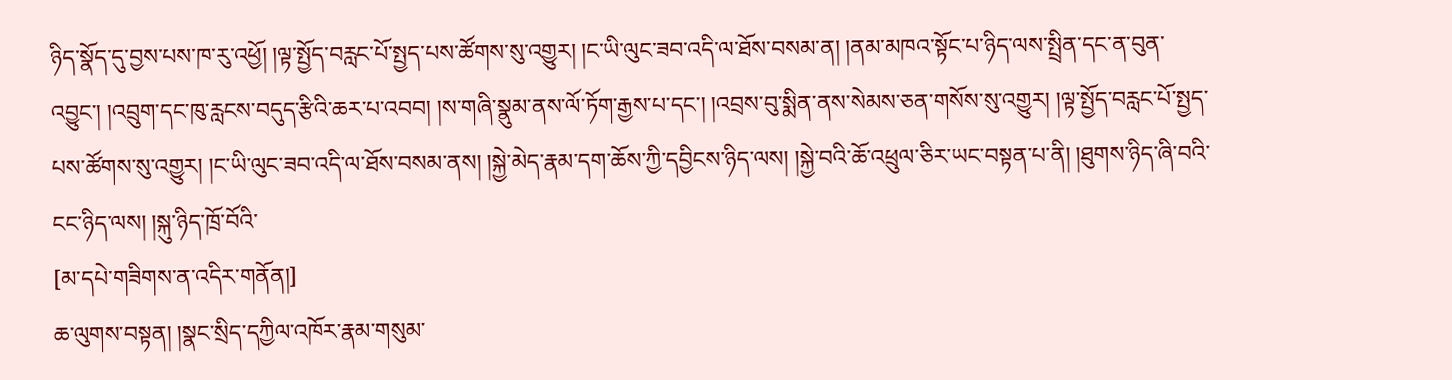ཉིད་སྣོད་དུ་བྱས་པས་ཁ་རུ་འཕྱོ། །ལྟ་སྤྱོད་བརླང་པོ་སྤྱད་པས་ཚོགས་སུ་འགྱུར། །ང་ཡི་ལུང་ཟབ་འདི་ལ་ཐོས་བསམ་ན། །ནམ་མཁའ་སྟོང་པ་ཉིད་ལས་སྤྲིན་དང་ན་བུན་འབྱུང་། །འབྲུག་དང་ཁུ་རླངས་བདུད་རྩིའི་ཆར་པ་འབབ། །ས་གཞི་སྣུམ་ནས་ལོ་ཏོག་རྒྱས་པ་དང་། །འབྲས་བུ་སྨིན་ནས་སེམས་ཅན་གསོས་སུ་འགྱུར། །ལྟ་སྤྱོད་བརླང་པོ་སྤྱད་པས་ཚོགས་སུ་འགྱུར། །ང་ཡི་ལུང་ཟབ་འདི་ལ་ཐོས་བསམ་ནས། །སྐྱེ་མེད་རྣམ་དག་ཆོས་ཀྱི་དབྱིངས་ཉིད་ལས། །སྐྱེ་བའི་ཆོ་འཕྲུལ་ཅིར་ཡང་བསྟན་པ་ནི། །ཐུགས་ཉིད་ཞི་བའི་ངང་ཉིད་ལས། །སྐུ་ཉིད་ཁྲོ་བོའི་
[མ་དཔེ་གཟིགས་ན་འདིར་གནོན།]
ཆ་ལུགས་བསྟན། །སྣང་སྲིད་དཀྱིལ་འཁོར་རྣམ་གསུམ་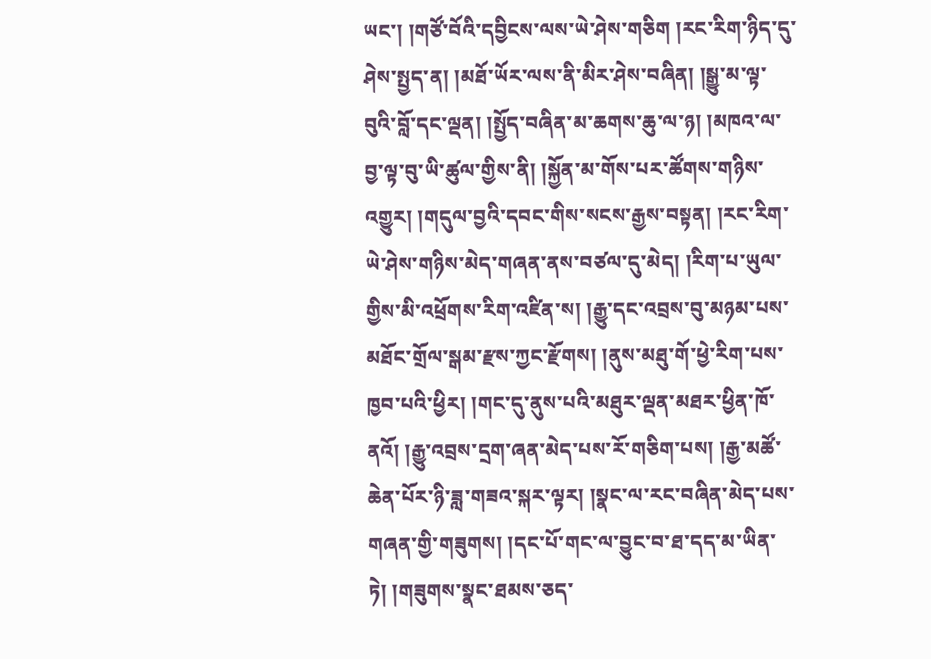ཡང་། །གཙོ་བོའི་དབྱིངས་ལས་ཡེ་ཤེས་གཅིག །རང་རིག་ཉིད་དུ་ཤེས་སྤྱད་ན། །མཐོ་ཡོར་ལས་ནི་མིར་ཤེས་བཞིན། །སྒྱུ་མ་ལྟ་བུའི་བློ་དང་ལྡན། །སྤྱོད་བཞིན་མ་ཆགས་ཆུ་ལ་ཉ། །མཁའ་ལ་བྱ་ལྟ་བུ་ཡི་ཚུལ་གྱིས་ནི། །སྐྱོན་མ་གོས་པར་ཚོགས་གཉིས་འགྱུར། །གདུལ་བྱའི་དབང་གིས་སངས་རྒྱས་བསྟན། །རང་རིག་ཡེ་ཤེས་གཉིས་མེད་གཞན་ནས་བཙལ་དུ་མེད། །རིག་པ་ཡུལ་གྱིས་མི་འཕྲོགས་རིག་འཛིན་ས། །རྒྱུ་དང་འབྲས་བུ་མཉམ་པས་མཐོང་གྲོལ་སྒམ་རྫས་ཀྱང་རྫོགས། །ནུས་མཐུ་གོ་ཕྱེ་རིག་པས་ཁྱབ་པའི་ཕྱིར། །གང་དུ་ནུས་པའི་མཐུར་ལྡན་མཐར་ཕྱིན་ཁོ་ནའོ། །རྒྱུ་འབྲས་དྲག་ཞན་མེད་པས་རོ་གཅིག་པས། །རྒྱ་མཚོ་ཆེན་པོར་ཉི་ཟླ་གཟའ་སྐར་ལྟར། །སྣང་ལ་རང་བཞིན་མེད་པས་གཞན་གྱི་གཟུགས། །དང་པོ་གང་ལ་བྱུང་བ་ཐ་དད་མ་ཡིན་ཏེ། །གཟུགས་སྣང་ཐམས་ཅད་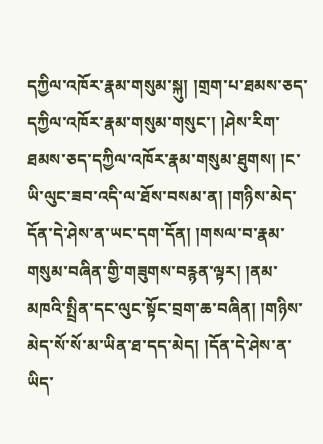དཀྱིལ་འཁོར་རྣམ་གསུམ་སྐུ། །གྲག་པ་ཐམས་ཅད་དཀྱིལ་འཁོར་རྣམ་གསུམ་གསུང་། །ཤེས་རིག་ཐམས་ཅད་དཀྱིལ་འཁོར་རྣམ་གསུམ་ཐུགས། །ང་ཡི་ལུང་ཟབ་འདི་ལ་ཐོས་བསམ་ན། །གཉིས་མེད་དོན་དེ་ཤེས་ན་ཡང་དག་དོན། །གསལ་བ་རྣམ་གསུམ་བཞིན་གྱི་གཟུགས་བརྙན་ལྟར། །ནམ་མཁའི་སྤྲིན་དང་ལུང་སྟོང་བྲག་ཆ་བཞིན། །གཉིས་མེད་སོ་སོ་མ་ཡིན་ཐ་དད་མེད། །དོན་དེ་ཤེས་ན་ཡིད་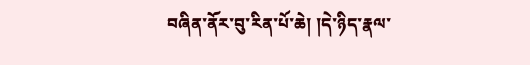བཞིན་ནོར་བུ་རིན་པོ་ཆེ། །དེ་ཉིད་རྣལ་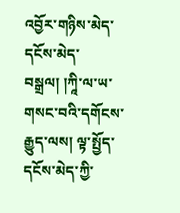འབྱོར་གཉིས་མེད་དངོས་མེད་བསྒྲལ། །ཀཱི་ལ་ཡ་གསང་བའི་དགོངས་རྒྱུད་ལས། ལྟ་སྤྱོད་དངོས་མེད་ཀྱི་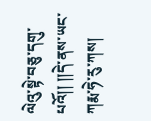ལེའུ་སྟེ་བཅུ་དགུ་པའོ།། །།དེ་ནས་ཡང་ཀརྨ་ཧེ་རུ་ཀས།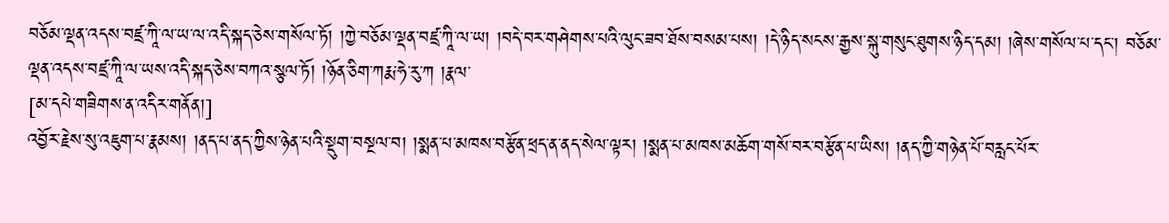བཅོམ་ལྡན་འདས་བཛྲ་ཀཱི་ལ་ཡ་ལ་འདི་སྐད་ཅེས་གསོལ་ཏོ། །ཀྱེ་བཅོམ་ལྡན་བཛྲ་ཀཱི་ལ་ཡ། །བདེ་བར་གཤེགས་པའི་ལུང་ཟབ་ཐོས་བསམ་པས། །དེ་ཉིད་སངས་རྒྱས་སྐུ་གསུང་ཐུགས་ཉིད་དམ། །ཞེས་གསོལ་པ་དང་། བཅོམ་ལྡན་འདས་བཛྲ་ཀཱི་ལ་ཡས་འདི་སྐད་ཅེས་བཀའ་སྩལ་ཏོ། །ཉོན་ཅིག་ཀརྨ་ཧེ་རུ་ཀ །རྣལ་
[མ་དཔེ་གཟིགས་ན་འདིར་གནོན།]
འབྱོར་རྗེས་སུ་འཇུག་པ་རྣམས། །ནད་པ་ནད་ཀྱིས་ཉེན་པའི་སྡུག་བསྔལ་བ། །སྨན་པ་མཁས་བརྩོན་ཕྲད་ན་ནད་སེལ་ལྟར། །སྨན་པ་མཁས་མཆོག་གསོ་བར་བརྩོན་པ་ཡིས། །ནད་ཀྱི་གཉེན་པོ་བརླང་པོར་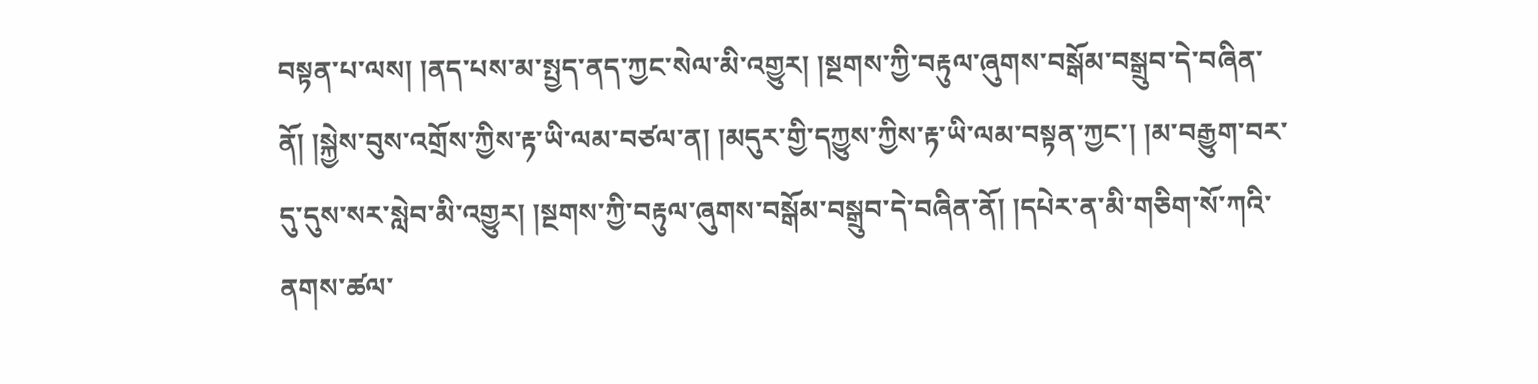བསྟན་པ་ལས། །ནད་པས་མ་སྤྱད་ནད་ཀྱང་སེལ་མི་འགྱུར། །སྔགས་ཀྱི་བརྟུལ་ཞུགས་བསྒོམ་བསྒྲུབ་དེ་བཞིན་ནོ། །སྐྱེས་བུས་འགྲོས་ཀྱིས་རྟ་ཡི་ལམ་བཙལ་ན། །མདུར་གྱི་དཀྱུས་ཀྱིས་རྟ་ཡི་ལམ་བསྟན་ཀྱང་། །མ་བརྒྱུག་བར་དུ་དུས་སར་སླེབ་མི་འགྱུར། །སྔགས་ཀྱི་བརྟུལ་ཞུགས་བསྒོམ་བསྒྲུབ་དེ་བཞིན་ནོ། །དཔེར་ན་མི་གཅིག་སོ་ཀའི་ནགས་ཚལ་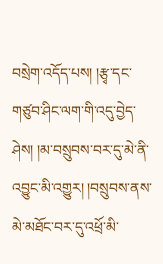བསྲེག་འདོད་པས། །རྩྭ་དང་གཙུབ་ཤིང་ལག་གི་འདུ་བྱེད་ཤེས། །མ་བསྲུབས་བར་དུ་མེ་ནི་འབྱུང་མི་འགྱུར། །བསྲུབས་ནས་མེ་མཐོང་བར་དུ་འཕྲོ་མི་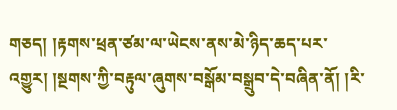གཅད། །རྟགས་ཕྲན་ཙམ་ལ་ཡེངས་ནས་མེ་ཉིད་ཆད་པར་འགྱུར། །སྔགས་ཀྱི་བརྟུལ་ཞུགས་བསྒོམ་བསྒྲུབ་དེ་བཞིན་ནོ། །རི་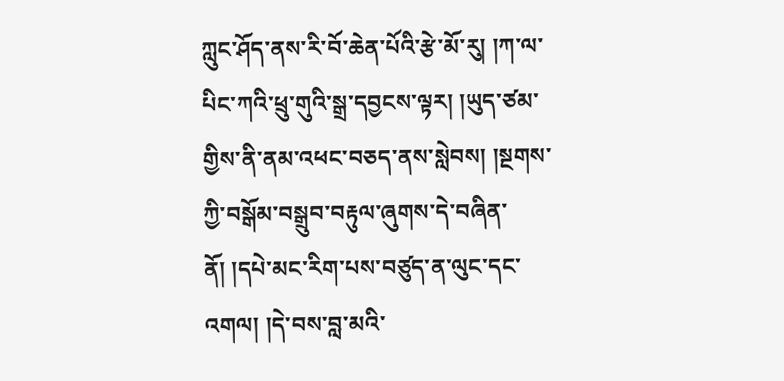ཀླུང་ཤོད་ནས་རི་བོ་ཆེན་པོའི་རྩེ་མོ་རུ། །ཀ་ལ་པིང་ཀའི་ཕྲུ་གུའི་སྒྲ་དབྱངས་ལྟར། །ཡུད་ཙམ་གྱིས་ནི་ནམ་འཕང་བཅད་ནས་སླེབས། །སྔགས་ཀྱི་བསྒོམ་བསྒྲུབ་བརྟུལ་ཞུགས་དེ་བཞིན་ནོ། །དཔེ་མང་རིག་པས་བཙུད་ན་ལུང་དང་འགལ། །དེ་བས་བླ་མའི་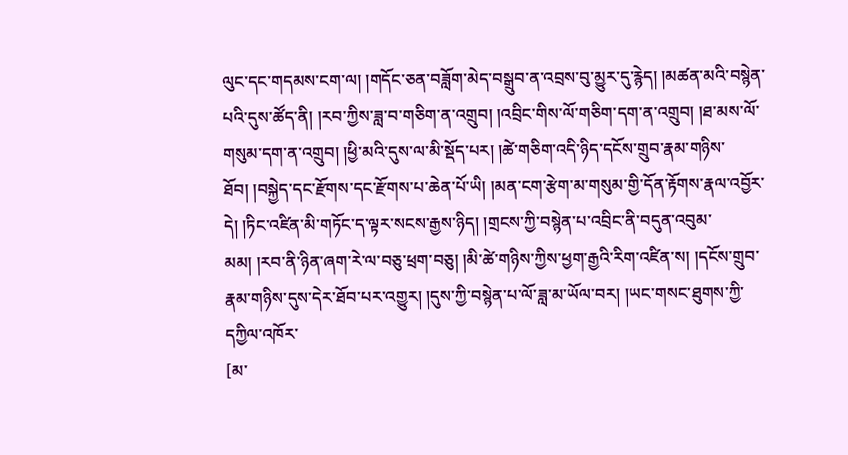ལུང་དང་གདམས་ངག་ལ། །གདོང་ཅན་བཟློག་མེད་བསྒྲུབ་ན་འབྲས་བུ་མྱུར་དུ་རྙེད། །མཚན་མའི་བསྙེན་པའི་དུས་ཚོད་ནི། །རབ་ཀྱིས་ཟླ་བ་གཅིག་ན་འགྲུབ། །འབྲིང་གིས་ལོ་གཅིག་དག་ན་འགྲུབ། །ཐ་མས་ལོ་གསུམ་དག་ན་འགྲུབ། །ཕྱི་མའི་དུས་ལ་མི་སྡོད་པར། །ཚེ་གཅིག་འདི་ཉིད་དངོས་གྲུབ་རྣམ་གཉིས་ཐོབ། །བསྐྱེད་དང་རྫོགས་དང་རྫོགས་པ་ཆེན་པོ་ཡི། །མན་ངག་རྩེག་མ་གསུམ་གྱི་དོན་རྟོགས་རྣལ་འབྱོར་དེ། །ཏིང་འཛིན་མི་གཏོང་ད་ལྟར་སངས་རྒྱས་ཉིད། །གྲངས་ཀྱི་བསྙེན་པ་འབྲིང་ནི་བདུན་འབུམ་མམ། །རབ་ནི་ཉིན་ཞག་རེ་ལ་བཅུ་ཕྲག་བཅུ། །མི་ཚེ་གཉིས་ཀྱིས་ཕྱག་རྒྱའི་རིག་འཛིན་ས། །དངོས་གྲུབ་རྣམ་གཉིས་དུས་དེར་ཐོབ་པར་འགྱུར། །དུས་ཀྱི་བསྙེན་པ་ལོ་ཟླ་མ་ཡོལ་བར། །ཡང་གསང་ཐུགས་ཀྱི་དཀྱིལ་འཁོར་
[མ་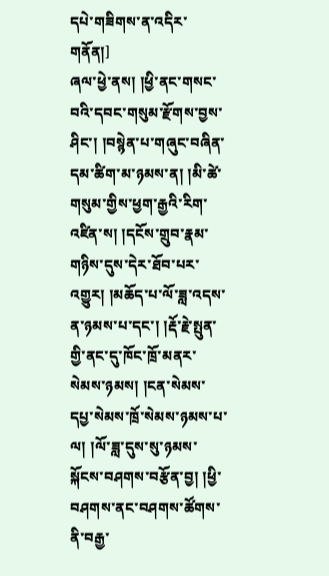དཔེ་གཟིགས་ན་འདིར་གནོན།]
ཞལ་ཕྱེ་ནས། །ཕྱི་ནང་གསང་བའི་དབང་གསུམ་རྫོགས་བྱས་ཤིང་། །བསྙེན་པ་གཞུང་བཞིན་དམ་ཚིག་མ་ཉམས་ན། །མི་ཚེ་གསུམ་གྱིས་ཕྱག་རྒྱའི་རིག་འཛིན་ས། །དངོས་གྲུབ་རྣམ་གཉིས་དུས་དེར་ཐོབ་པར་འགྱུར། །མཆོད་པ་ལོ་ཟླ་འདས་ན་ཉམས་པ་དང་། །རྡོ་རྗེ་སྤུན་གྱི་ནང་དུ་ཁོང་ཁྲོ་མནར་སེམས་ཉམས། །ངན་སེམས་དཔྱ་སེམས་ཁྲོ་སེམས་ཉམས་པ་ལ། །ལོ་ཟླ་དུས་སུ་ཉམས་སྐོངས་བཤགས་བརྩོན་བྱ། །ཕྱི་བཤགས་ནང་བཤགས་ཚོགས་ནི་བརྒྱ་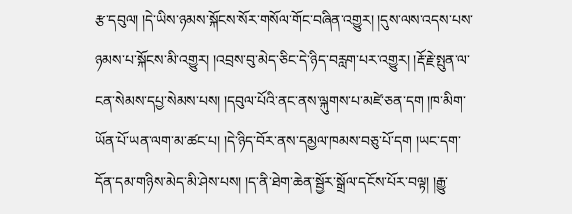རྩ་དབུལ། །དེ་ཡིས་ཉམས་སྐོངས་སོར་གསོལ་གོང་བཞིན་འགྱུར། །དུས་ལས་འདས་པས་ཉམས་པ་སྐོངས་མི་འགྱུར། །འབྲས་བུ་མེད་ཅིང་དེ་ཉིད་བརླག་པར་འགྱུར། །རྡོ་རྗེ་སྤུན་ལ་ངན་སེམས་དཔྱ་སེམས་པས། །དབུལ་པོའི་ནང་ནས་ལྐུགས་པ་མཛེ་ཅན་དག །ཁ་མིག་ཡོན་པོ་ཡན་ལག་མ་ཚང་པ། །དེ་ཉིད་བོར་ནས་དམྱལ་ཁམས་བཅུ་པོ་དག །ཡང་དག་དོན་དམ་གཉིས་མེད་མི་ཤེས་པས། །ད་ནི་ཐེག་ཆེན་སྦྱོར་སྒྲོལ་དངོས་པོར་བལྟ། །རྒྱུ་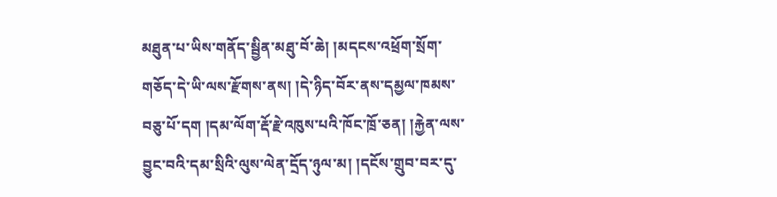མཐུན་པ་ཡིས་གནོད་སྦྱིན་མཐུ་བོ་ཆེ། །མདངས་འཕྲོག་སྲོག་གཅོད་དེ་ཡི་ལས་རྫོགས་ནས། །དེ་ཉིད་བོར་ནས་དམྱལ་ཁམས་བཅུ་པོ་དག །དམ་ལོག་རྡོ་རྗེ་འཁུས་པའི་ཁོང་ཁྲོ་ཅན། །རྐྱེན་ལས་བྱུང་བའི་དམ་སྲིའི་ལུས་ལེན་དྲོད་ཉུལ་མ། །དངོས་གྲུབ་བར་དུ་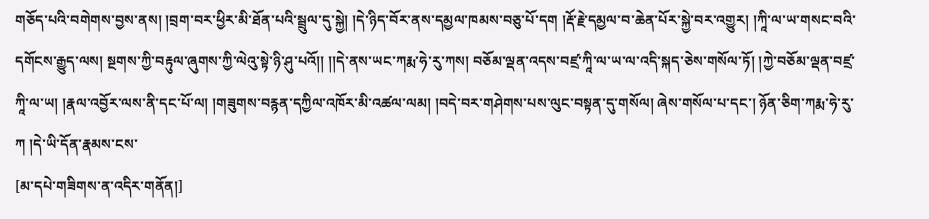གཅོད་པའི་བགེགས་བྱས་ནས། །བྲག་བར་ཕྱིར་མི་ཐོན་པའི་སྦྲུལ་དུ་སྐྱེ། །དེ་ཉིད་བོར་ནས་དམྱལ་ཁམས་བཅུ་པོ་དག །རྡོ་རྗེ་དམྱལ་བ་ཆེན་པོར་སྐྱེ་བར་འགྱུར། །ཀཱི་ལ་ཡ་གསང་བའི་དགོངས་རྒྱུད་ལས། སྔགས་ཀྱི་བརྟུལ་ཞུགས་ཀྱི་ལེའུ་སྟེ་ཉི་ཤུ་པའོ།། །།དེ་ནས་ཡང་ཀརྨ་ཧེ་རུ་ཀས། བཅོམ་ལྡན་འདས་བཛྲ་ཀཱི་ལ་ཡ་ལ་འདི་སྐད་ཅེས་གསོལ་ཏོ། །ཀྱེ་བཅོམ་ལྡན་བཛྲ་ཀཱི་ལ་ཡ། །རྣལ་འབྱོར་ལས་ནི་དང་པོ་ལ། །གཟུགས་བརྙན་དཀྱིལ་འཁོར་མི་འཚལ་ལམ། །བདེ་བར་གཤེགས་པས་ལུང་བསྟན་དུ་གསོལ། ཞེས་གསོལ་པ་དང་། ཉོན་ཅིག་ཀརྨ་ཧེ་རུ་ཀ །དེ་ཡི་དོན་རྣམས་ངས་
[མ་དཔེ་གཟིགས་ན་འདིར་གནོན།]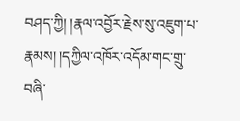བཤད་ཀྱི། །རྣལ་འབྱོར་རྗེས་སུ་འཇུག་པ་རྣམས། །དཀྱིལ་འཁོར་འདོམ་གང་གྲུ་བཞི་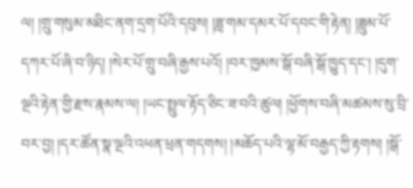ལ། །གྲུ་གསུམ་མཐིང་ནག་དྲག་པོའི་དབུས། །ཟླ་གམ་དམར་པོ་དབང་གི་རྟེན། །ཟླུམ་པོ་དཀར་པོ་ཞི་བ་ཉིད། །སེར་པོ་གྲུ་བཞི་རྒྱས་པའོ། །བར་ཁྱམས་སྒོ་བཞི་སྒོ་ཁྱུད་དང་། །དུག་ལྔའི་རྟེན་གྱི་རྫས་རྣམས་ལ། །ཡང་སྤྲུལ་རྟོད་ཅིང་ཟ་བའི་ཚུལ། །ཕྱོགས་བཞི་མཚམས་སུ་བྲི་བར་བྱ། །དར་ཚོན་སྣ་ལྔའི་འཕན་ཕྲན་གདགས། །མཆོད་པའི་ལྷ་མོ་བརྒྱད་ཀྱི་རྟགས། །སྒོ་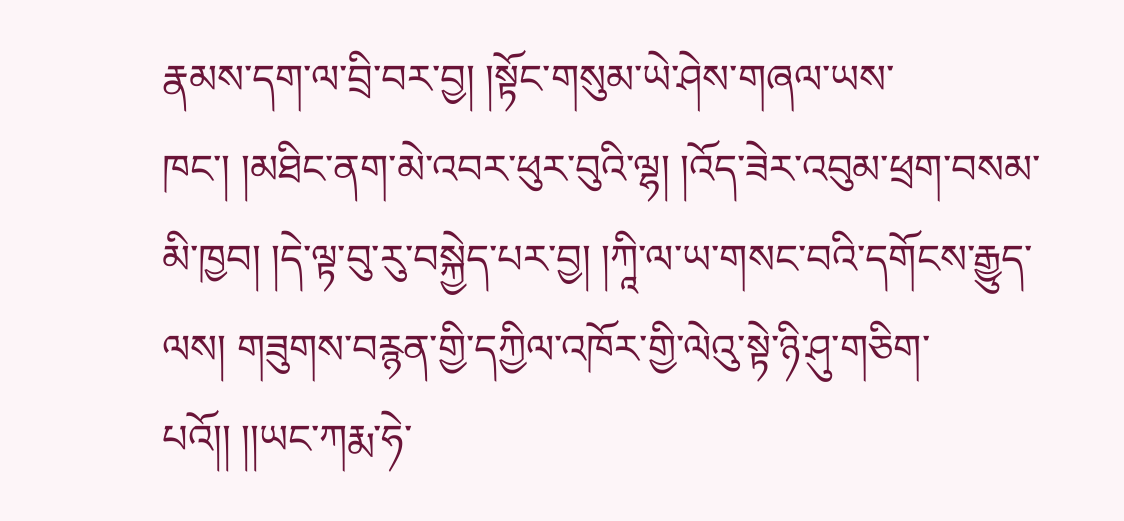རྣམས་དག་ལ་བྲི་བར་བྱ། །སྟོང་གསུམ་ཡེ་ཤེས་གཞལ་ཡས་ཁང་། །མཐིང་ནག་མེ་འབར་ཕུར་བུའི་ལྷ། །འོད་ཟེར་འབུམ་ཕྲག་བསམ་མི་ཁྱབ། །དེ་ལྟ་བུ་རུ་བསྐྱེད་པར་བྱ། །ཀཱི་ལ་ཡ་གསང་བའི་དགོངས་རྒྱུད་ལས། གཟུགས་བརྙན་གྱི་དཀྱིལ་འཁོར་གྱི་ལེའུ་སྟེ་ཉི་ཤུ་གཅིག་པའོ།། །།ཡང་ཀརྨ་ཧེ་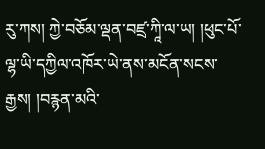རུ་ཀས། ཀྱེ་བཅོམ་ལྡན་བཛྲ་ཀཱི་ལ་ཡ། །ཕུང་པོ་ལྷ་ཡི་དཀྱིལ་འཁོར་ཡེ་ནས་མངོན་སངས་རྒྱས། །བརྙན་མའི་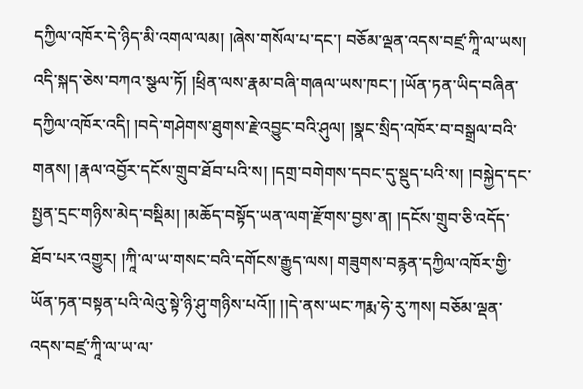དཀྱིལ་འཁོར་དེ་ཉིད་མི་འགལ་ལམ། །ཞེས་གསོལ་པ་དང་། བཅོམ་ལྡན་འདས་བཛྲ་ཀཱི་ལ་ཡས། འདི་སྐད་ཅེས་བཀའ་སྩལ་ཏོ། །ཕྲིན་ལས་རྣམ་བཞི་གཞལ་ཡས་ཁང་། །ཡོན་ཏན་ཡིད་བཞིན་དཀྱིལ་འཁོར་འདི། །བདེ་གཤེགས་ཐུགས་རྗེ་འབྱུང་བའི་ཤུལ། །སྣང་སྲིད་འཁོར་བ་བསྒྲལ་བའི་གནས། །རྣལ་འབྱོར་དངོས་གྲུབ་ཐོབ་པའི་ས། །དགྲ་བགེགས་དབང་དུ་སྡུད་པའི་ས། །བསྐྱེད་དང་སྤྱན་དྲང་གཉིས་མེད་བསྡིམ། །མཆོད་བསྟོད་ཡན་ལག་རྫོགས་བྱས་ན། །དངོས་གྲུབ་ཅི་འདོད་ཐོབ་པར་འགྱུར། །ཀཱི་ལ་ཡ་གསང་བའི་དགོངས་རྒྱུད་ལས། གཟུགས་བརྙན་དཀྱིལ་འཁོར་གྱི་ཡོན་ཏན་བསྟན་པའི་ལེའུ་སྟེ་ཉི་ཤུ་གཉིས་པའོ།། །།དེ་ནས་ཡང་ཀརྨ་ཧེ་རུ་ཀས། བཅོམ་ལྡན་འདས་བཛྲ་ཀཱི་ལ་ཡ་ལ་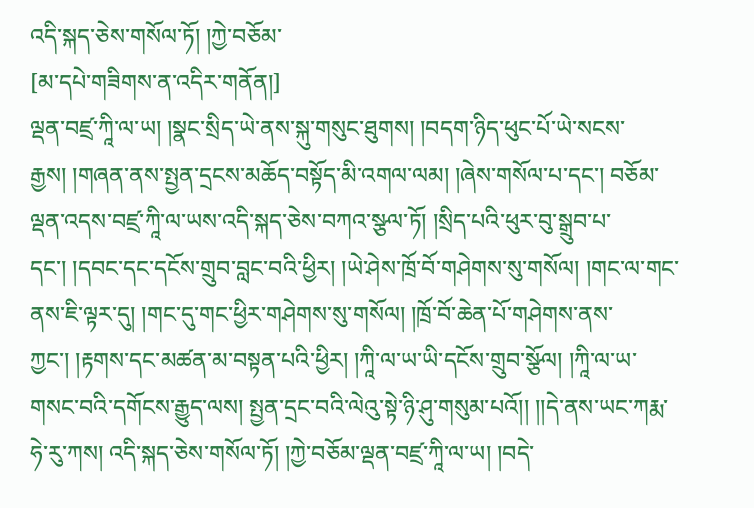འདི་སྐད་ཅེས་གསོལ་ཏོ། །ཀྱེ་བཅོམ་
[མ་དཔེ་གཟིགས་ན་འདིར་གནོན།]
ལྡན་བཛྲ་ཀཱི་ལ་ཡ། །སྣང་སྲིད་ཡེ་ནས་སྐུ་གསུང་ཐུགས། །བདག་ཉིད་ཕུང་པོ་ཡེ་སངས་རྒྱས། །གཞན་ནས་སྤྱན་དྲངས་མཆོད་བསྟོད་མི་འགལ་ལམ། །ཞེས་གསོལ་པ་དང་། བཅོམ་ལྡན་འདས་བཛྲ་ཀཱི་ལ་ཡས་འདི་སྐད་ཅེས་བཀའ་སྩལ་ཏོ། །སྲིད་པའི་ཕུར་བུ་སྒྲུབ་པ་དང་། །དབང་དང་དངོས་གྲུབ་བླང་བའི་ཕྱིར། །ཡེ་ཤེས་ཁྲོ་བོ་གཤེགས་སུ་གསོལ། །གང་ལ་གང་ནས་ཇི་ལྟར་དུ། །གང་དུ་གང་ཕྱིར་གཤེགས་སུ་གསོལ། །ཁྲོ་བོ་ཆེན་པོ་གཤེགས་ནས་ཀྱང་། །རྟགས་དང་མཚན་མ་བསྟན་པའི་ཕྱིར། །ཀཱི་ལ་ཡ་ཡི་དངོས་གྲུབ་སྩོལ། །ཀཱི་ལ་ཡ་གསང་བའི་དགོངས་རྒྱུད་ལས། སྤྱན་དྲང་བའི་ལེའུ་སྟེ་ཉི་ཤུ་གསུམ་པའོ།། །།དེ་ནས་ཡང་ཀརྨ་ཧེ་རུ་ཀས། འདི་སྐད་ཅེས་གསོལ་ཏོ། །ཀྱེ་བཅོམ་ལྡན་བཛྲ་ཀཱི་ལ་ཡ། །བདེ་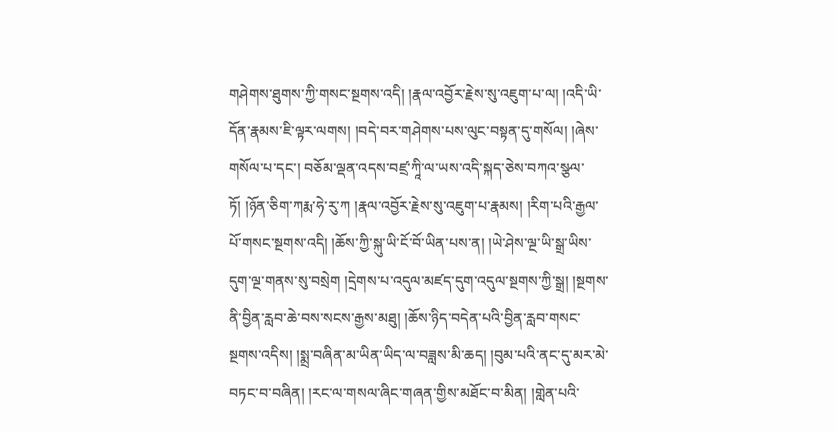གཤེགས་ཐུགས་ཀྱི་གསང་སྔགས་འདི། །རྣལ་འབྱོར་རྗེས་སུ་འཇུག་པ་ལ། །འདི་ཡི་དོན་རྣམས་ཇི་ལྟར་ལགས། །བདེ་བར་གཤེགས་པས་ལུང་བསྟན་དུ་གསོལ། །ཞེས་གསོལ་པ་དང་། བཅོམ་ལྡན་འདས་བཛྲ་ཀཱི་ལ་ཡས་འདི་སྐད་ཅེས་བཀའ་སྩལ་ཏོ། །ཉོན་ཅིག་ཀརྨ་ཧེ་རུ་ཀ །རྣལ་འབྱོར་རྗེས་སུ་འཇུག་པ་རྣམས། །རིག་པའི་རྒྱལ་པོ་གསང་སྔགས་འདི། །ཆོས་ཀྱི་སྐུ་ཡི་ངོ་བོ་ཡིན་པས་ན། །ཡེ་ཤེས་ལྔ་ཡི་སྒྲ་ཡིས་དུག་ལྔ་གནས་སུ་བསྲེག །དྲེགས་པ་འདུལ་མཛད་དུག་འདུལ་སྔགས་ཀྱི་སྒྲ། །སྔགས་ནི་བྱིན་རླབ་ཆེ་བས་སངས་རྒྱས་མཐུ། །ཆོས་ཉིད་བདེན་པའི་བྱིན་རླབ་གསང་སྔགས་འདིས། །སྨྲ་བཞིན་མ་ཡིན་ཡིད་ལ་བཟླས་མི་ཆད། །བུམ་པའི་ནང་དུ་མར་མེ་བཏང་བ་བཞིན། །རང་ལ་གསལ་ཞིང་གཞན་གྱིས་མཐོང་བ་མིན། །གླེན་པའི་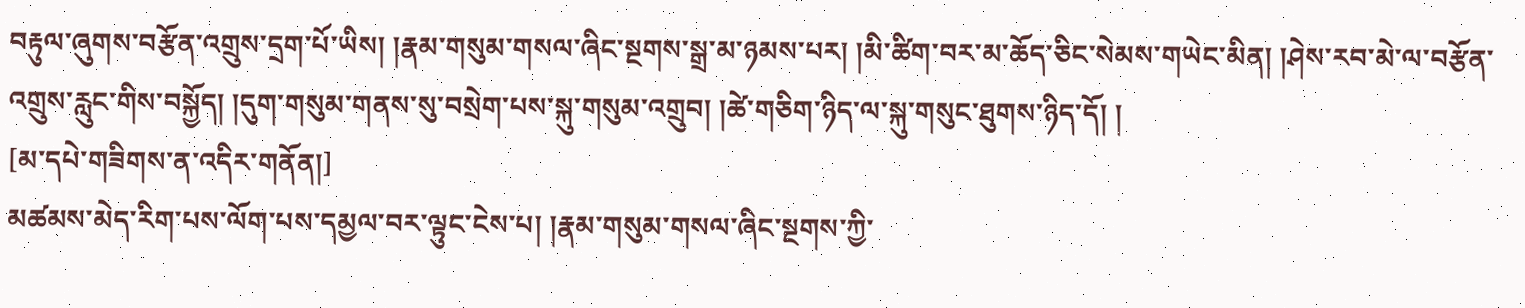བརྟུལ་ཞུགས་བརྩོན་འགྲུས་དྲག་པོ་ཡིས། །རྣམ་གསུམ་གསལ་ཞིང་སྔགས་སྒྲ་མ་ཉམས་པར། །མི་ཚིག་བར་མ་ཆོད་ཅིང་སེམས་གཡེང་མིན། །ཤེས་རབ་མེ་ལ་བརྩོན་འགྲུས་རླུང་གིས་བསྐྱོད། །དུག་གསུམ་གནས་སུ་བསྲེག་པས་སྐུ་གསུམ་འགྲུབ། །ཚེ་གཅིག་ཉིད་ལ་སྐུ་གསུང་ཐུགས་ཉིད་དོ། །
[མ་དཔེ་གཟིགས་ན་འདིར་གནོན།]
མཚམས་མེད་རིག་པས་ལོག་པས་དམྱལ་བར་ལྟུང་ངེས་པ། །རྣམ་གསུམ་གསལ་ཞིང་སྔགས་ཀྱི་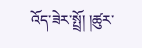འོད་ཟེར་སྤྲོ། །ཚུར་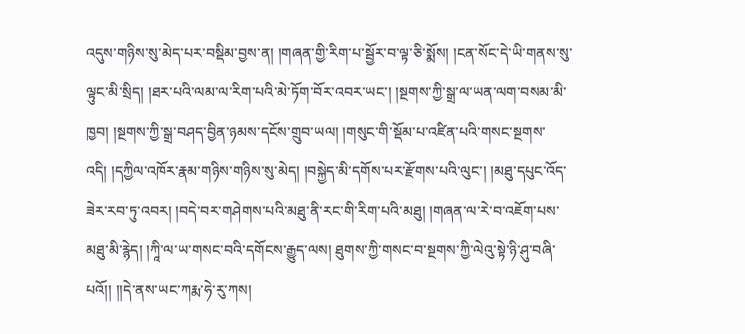འདུས་གཉིས་སུ་མེད་པར་བསྡིམ་བྱས་ན། །གཞན་གྱི་རིག་པ་སྦྱོར་བ་ལྟ་ཅི་སྨོས། །ངན་སོང་དེ་ཡི་གནས་སུ་ལྟུང་མི་སྲིད། །ཐར་པའི་ལམ་ལ་རིག་པའི་མེ་ཏོག་བོར་འབར་ཡང་། །སྔགས་ཀྱི་སྒྲ་ལ་ཡན་ལག་བསམ་མི་ཁྱབ། །སྔགས་ཀྱི་སྒྲ་བཤད་བྱིན་ཉམས་དངོས་གྲུབ་ཡལ། །གསུང་གི་སྡོམ་པ་འཛིན་པའི་གསང་སྔགས་འདི། །དཀྱིལ་འཁོར་རྣམ་གཉིས་གཉིས་སུ་མེད། །བསྐྱེད་མི་དགོས་པར་རྫོགས་པའི་ལུང་། །མཐུ་དཔུང་འོད་ ཟེར་རབ་ཏུ་འབར། །བདེ་བར་གཤེགས་པའི་མཐུ་ནི་རང་གི་རིག་པའི་མཐུ། །གཞན་ལ་རེ་བ་འཇོག་པས་མཐུ་མི་རྙེད། །ཀཱི་ལ་ཡ་གསང་བའི་དགོངས་རྒྱུད་ལས། ཐུགས་ཀྱི་གསང་བ་སྔགས་ཀྱི་ལེའུ་སྟེ་ཉི་ཤུ་བཞི་པའོ།། །།དེ་ནས་ཡང་ཀརྨ་ཧེ་རུ་ཀས།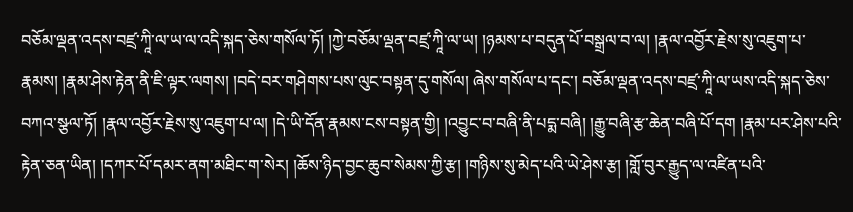བཅོམ་ལྡན་འདས་བཛྲ་ཀཱི་ལ་ཡ་ལ་འདི་སྐད་ཅེས་གསོལ་ཏོ། །ཀྱེ་བཅོམ་ལྡན་བཛྲ་ཀཱི་ལ་ཡ། །ཉམས་པ་བདུན་པོ་བསྒྲལ་བ་ལ། །རྣལ་འབྱོར་རྗེས་སུ་འཇུག་པ་རྣམས། །རྣམ་ཤེས་རྟེན་ནི་ཇི་ལྟར་ལགས། །བདེ་བར་གཤེགས་པས་ལུང་བསྟན་དུ་གསོལ། ཞེས་གསོལ་པ་དང་། བཅོམ་ལྡན་འདས་བཛྲ་ཀཱི་ལ་ཡས་འདི་སྐད་ཅེས་བཀའ་སྩལ་ཏོ། །རྣལ་འབྱོར་རྗེས་སུ་འཇུག་པ་ལ། །དེ་ཡི་དོན་རྣམས་ངས་བསྟན་གྱི། །འབྱུང་བ་བཞི་ནི་པདྨ་བཞི། །རྒྱུ་བཞི་རྩ་ཆེན་བཞི་པོ་དག །རྣམ་པར་ཤེས་པའི་རྟེན་ཅན་ཡིན། །དཀར་པོ་དམར་ནག་མཐིང་ག་སེར། །ཆོས་ཉིད་བྱང་ཆུབ་སེམས་ཀྱི་རྩ། །གཉིས་སུ་མེད་པའི་ཡེ་ཤེས་རྩ། །གློ་བུར་རྒྱུད་ལ་འཛིན་པའི་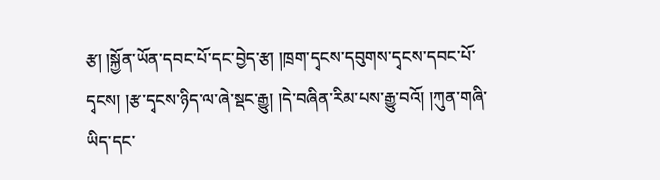རྩ། །སྐྱོན་ཡོན་དབང་པོ་དང་བྱེད་རྩ། །ཁྲག་དྭངས་དབུགས་དྭངས་དབང་པོ་དྭངས། །རྩ་དྭངས་ཉིད་ལ་ཞེ་སྡང་རྒྱུ། །དེ་བཞིན་རིམ་པས་རྒྱུ་བའོ། །ཀུན་གཞི་ཡིད་དང་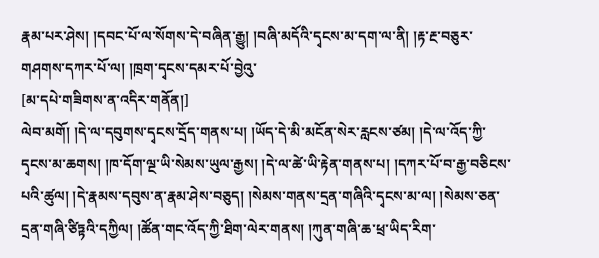རྣམ་པར་ཤེས། །དབང་པོ་ལ་སོགས་དེ་བཞིན་རྒྱུ། །བཞི་མདོའི་དྭངས་མ་དག་ལ་ནི། །རྟ་རྔ་བཅུར་གཤགས་དཀར་པོ་ལ། །ཁྲག་དྭངས་དམར་པོ་བྱེའུ་
[མ་དཔེ་གཟིགས་ན་འདིར་གནོན།]
ལེབ་མགོ། །དེ་ལ་དབུགས་དྭངས་དྲོད་གནས་པ། །ཡོད་དེ་མི་མངོན་སེར་རླངས་ཙམ། །དེ་ལ་འོད་ཀྱི་དྭངས་མ་ཆགས། །ཁ་དོག་ལྔ་ཡི་སེམས་ཡུལ་རྒྱས། །དེ་ལ་ཚེ་ཡི་རྟེན་གནས་པ། །དཀར་པོ་བ་རྒྱ་བཅིངས་པའི་ཚུལ། །དེ་རྣམས་དབུས་ན་རྣམ་ཤེས་བཅུད། །སེམས་གནས་དྲན་གཞིའི་དྭངས་མ་ལ། །སེམས་ཅན་དྲན་གཞི་ཙིཏྟའི་དཀྱིལ། །ཚོན་གང་འོད་ཀྱི་ཐིག་ལེར་གནས། །ཀུན་གཞི་ཆ་ཕྲ་ཡིད་རིག་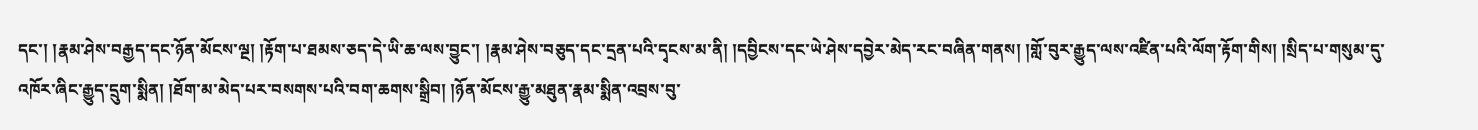དང་། །རྣམ་ཤེས་བརྒྱད་དང་ཉོན་མོངས་ལྔ། །རྟོག་པ་ཐམས་ཅད་དེ་ཡི་ཆ་ལས་བྱུང་། །རྣམ་ཤེས་བཅུད་དང་དྲན་པའི་དྭངས་མ་ནི། །དབྱིངས་དང་ཡེ་ཤེས་དབྱེར་མེད་རང་བཞིན་གནས། །གློ་བུར་རྒྱུད་ལས་འཛིན་པའི་ལོག་རྟོག་གིས། །སྲིད་པ་གསུམ་དུ་འཁོར་ཞིང་རྒྱུད་དྲུག་སྨིན། །ཐོག་མ་མེད་པར་བསགས་པའི་བག་ཆགས་སྒྲིབ། །ཉོན་མོངས་རྒྱུ་མཐུན་རྣམ་སྨིན་འབྲས་བུ་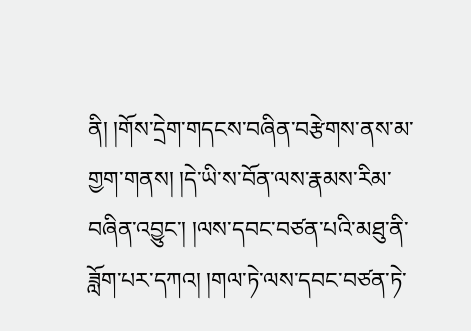ནི། །གོས་དྲེག་གདངས་བཞིན་བརྩེགས་ནས་མ་གྱག་གནས། །དེ་ཡི་ས་བོན་ལས་རྣམས་རིམ་བཞིན་འབྱུང་། །ལས་དབང་བཙན་པའི་མཐུ་ནི་ཟློག་པར་དཀའ། །གལ་ཏེ་ལས་དབང་བཙན་ཏེ་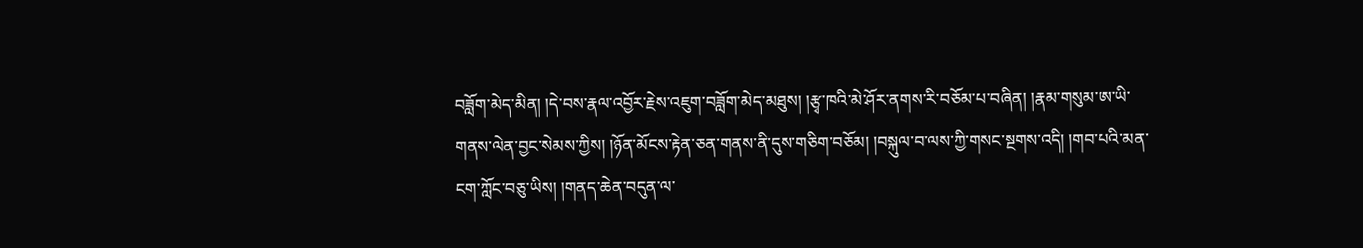བཟློག་མེད་མིན། །དེ་བས་རྣལ་འབྱོར་རྗེས་འཇུག་བཟློག་མེད་མཐུས། །རྩྭ་ཁའི་མེ་ཤོར་ནགས་རི་བཅོམ་པ་བཞིན། །རྣམ་གསུམ་ཨ་ཡི་གནས་ལེན་བྱང་སེམས་ཀྱིས། །ཉོན་མོངས་རྟེན་ཅན་གནས་ནི་དུས་གཅིག་བཅོམ། །བསྐུལ་བ་ལས་ཀྱི་གསང་སྔགས་འདི། །གབ་པའི་མན་ངག་ཀློང་བཅུ་ཡིས། །གནད་ཆེན་བདུན་ལ་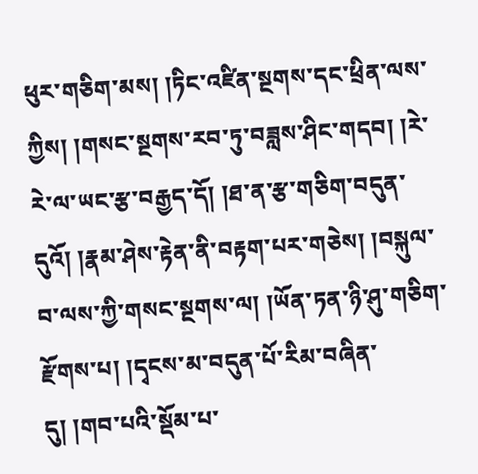ཕུར་གཅིག་མས། །ཏིང་འཛིན་སྔགས་དང་ཕྲིན་ལས་ཀྱིས། །གསང་སྔགས་རབ་ཏུ་བཟླས་ཤིང་གདབ། །རེ་རེ་ལ་ཡང་རྩ་བརྒྱད་དོ། །ཐ་ན་རྩ་གཅིག་བདུན་དུའོ། །རྣམ་ཤེས་རྟེན་ནི་བརྟག་པར་གཅེས། །བསྐུལ་བ་ལས་ཀྱི་གསང་སྔགས་ལ། །ཡོན་ཏན་ཉི་ཤུ་གཅིག་རྫོགས་པ། །དྭངས་མ་བདུན་པོ་རིམ་བཞིན་དུ། །གབ་པའི་སྡོམ་པ་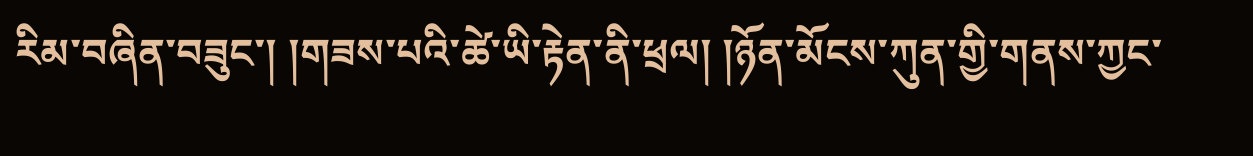རིམ་བཞིན་བཟུང་། །གཟས་པའི་ཚེ་ཡི་རྟེན་ནི་ཕྲལ། །ཉོན་མོངས་ཀུན་གྱི་གནས་ཀྱང་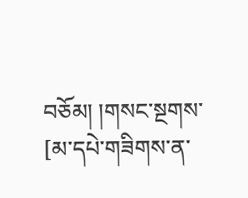བཅོམ། །གསང་སྔགས་
[མ་དཔེ་གཟིགས་ན་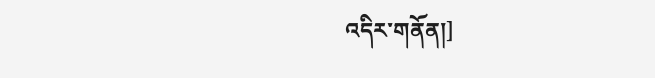འདིར་གནོན།]